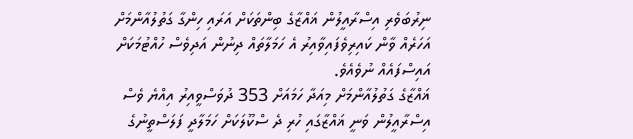ނިރުބަވެރި އިސްރާއީލުން ޣައްޒާގެ ބިންތަކަށް އަރައި ހިންގާ ގަތުލުއާންމަށް އަހަރެއް ވާން ކައިރިވެފައިވާއިރު އެ ހަމަލާތައް ދިނުން އަދިވެސް ހުއްޓުމަކަށް އައިސްފައެއް ނުވެއެވެ.
ޣައްޒާގެ ގަތުލުއާންމަށް މިއަދާ ހަމައަށް 353 ދުވަސްވީއިރު އިއްޔެ ވެސް އިސްރާއީލުން ވަނީ ޣައްޒާގައި ހުރި ދެ ސްކޫލަކަށް ހަމަލާދީ ފަލަސްތީނުގެ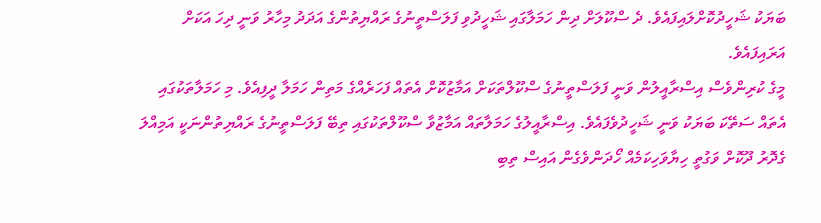ބަޔަކު ޝަހީދުކޮށްލައިފައެވެ. ދެ ސްކޫލަށް ދިން ހަމަލާގައި ޝަހީދުވި ފަލަސްތީނުގެ ރައްޔިތުންގެ އަދަދު މިހާރު ވަނީ ދިހަ އަކަށް އަރައިފައެވެ.
މީގެ ކުރިންވެސް އިސްރާއީލުން ވަނީ ފަލަސްތީނުގެ ސްކޫލްތަކަށް އަމާޒުކޮށް އެތައް ފަހަރެއްގެ މަތިން ހަމަލާ ދީފިއެވެ. މި ހަމަލާތަކުގައި އެތައް ސަތޭކަ ބަޔަކު ވަނީ ޝަހީދުވެފައެވެ. އިސްރާއީލުގެ ހަމަލާތައް އަމާޒުވާ ސްކޫލްތަކުގައި ތިބޭ ފަލަސްތީނުގެ ރައްޔިތުންނަކީ އަމިއްލަ ގެދޮރު ދޫކޮށް ވަގުތީ ހިޔާވަހިކަމެއް ހޯދަންވެގެން އައިސް ތިބި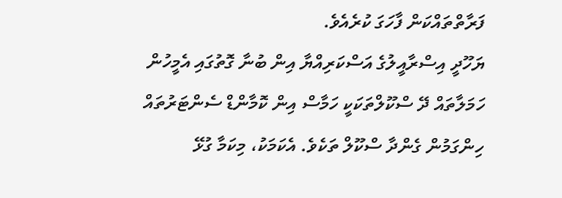ފަރާތްތައްކަން ފާހަގަ ކުރެއެވެ.
ޔަހޫދީ އިސްރާއީލުގެ އަސްކަރިއްޔާ އިން ބުނާ ގޮތުގައި އެމީހުން ހަމަލާތައް ދޭ ސްކޫލްތަކަކީ ހަމާސް އިން ކޮމާންޑް ސެންޓަރުތައް ހިންގަމުން ގެންދާ ސްކޫލް ތަކެވެ. އެކަމަކު، މިކަމާ ގުޅޭ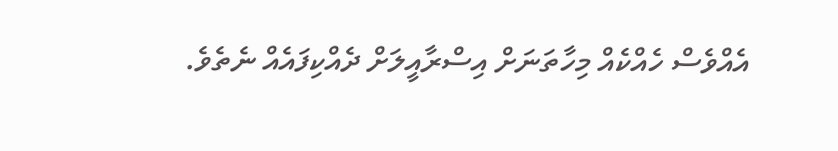އެއްވެސް ހެއްކެއް މިހާތަނަށް އިސްރާއީލަށް ދެއްކިފައެއް ނެތެވެ.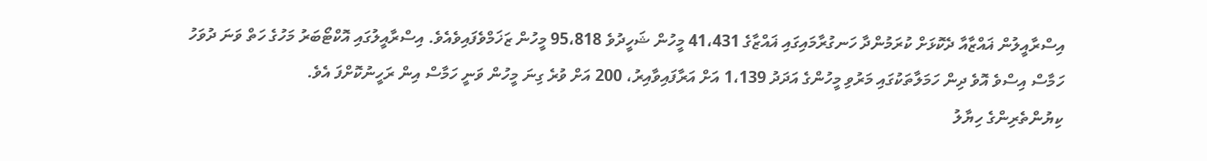އިސްރާއީލުން ޣައްޒާއާ ދެކޮޅަށް ކުރަމުންދާ ހަނގުރާމައިގައި ޣައްޒާގެ 41،431 މީހުން ޝަހީދުވެ 95،818 މީހުން ޒަޚަމްވެފައިވެއެވެ. އިސްރާއީލުގައި އޮކްޓޯބަރު މަހުގެ ހަތް ވަނަ ދުވަހު ހަމާސް އިސްވެ އޮވެ ދިން ހަމަލާތަކުގައި މަރުވި މީހުންގެ އަދަދު 1،139 އަށް އަރާފައިވާއިރު، 200 އަށް ވުރެ ގިނަ މީހުން ވަނީ ހަމާސް އިން ރަހީނުކޮށްފަ އެވެ.
ކިޔުންތެރިންގެ ހިޔާލު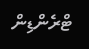ޓްރެންޑިން